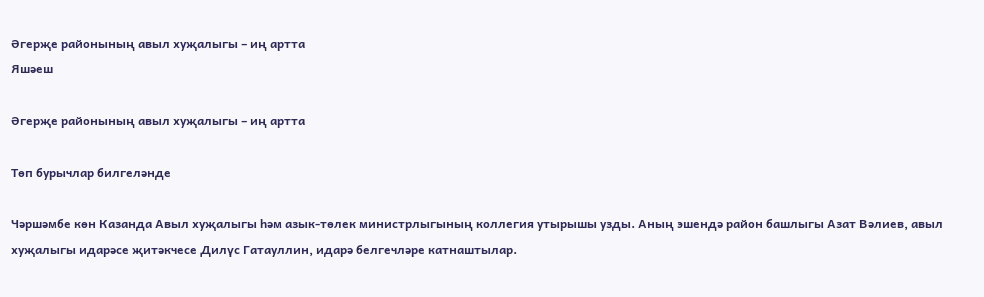Әгерҗе районының авыл хуҗалыгы – иң артта
Яшәеш

Әгерҗе районының авыл хуҗалыгы – иң артта

Төп бурычлар билгеләнде

Чәршәмбе көн Казанда Авыл хуҗалыгы һәм азык-төлек министрлыгының коллегия утырышы узды. Аның эшендә район башлыгы Азат Вәлиев, авыл хуҗалыгы идарәсе җитәкчесе Дилүс Гатауллин, идарә белгечләре катнаштылар.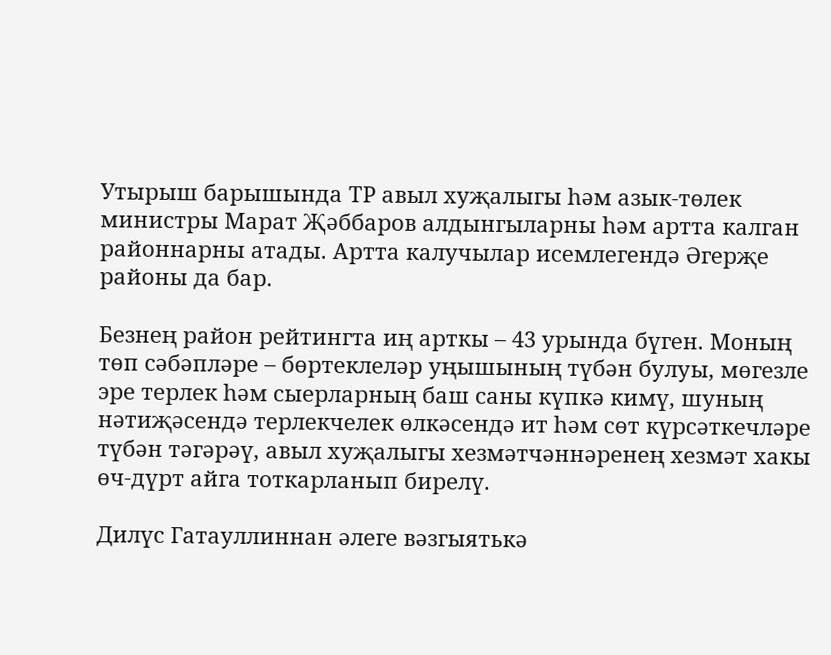Утырыш барышында ТР авыл хуҗалыгы һәм азык-төлек министры Марат Җәббаров алдынгыларны һәм артта калган районнарны атады. Артта калучылар исемлегендә Әгерҗе районы да бар.

Безнең район рейтингта иң арткы – 43 урында бүген. Моның төп сәбәпләре – бөртеклеләр уңышының түбән булуы, мөгезле эре терлек һәм сыерларның баш саны күпкә кимү, шуның нәтиҗәсендә терлекчелек өлкәсендә ит һәм сөт күрсәткечләре түбән тәгәрәү, авыл хуҗалыгы хезмәтчәннәренең хезмәт хакы өч-дүрт айга тоткарланып бирелү.

Дилүс Гатауллиннан әлеге вәзгыятькә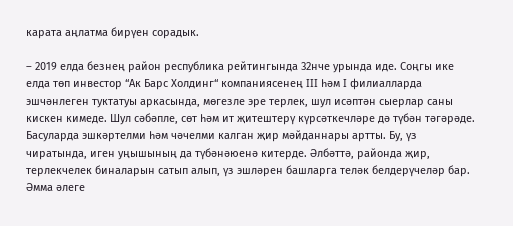карата аңлатма бирүен сорадык.

– 2019 елда безнең район республика рейтингында 32нче урында иде. Соңгы ике елда төп инвестор “Ак Барс Холдинг“ компаниясенең III һәм I филиалларда эшчәнлеген туктатуы аркасында, мөгезле эре терлек, шул исәптән сыерлар саны кискен кимеде. Шул сәбәпле, сөт һәм ит җитештерү күрсәткечләре дә түбән тәгәрәде. Басуларда эшкәртелми һәм чәчелми калган җир мәйданнары артты. Бу, үз чиратында, иген уңышының да түбәнәюенә китерде. Әлбәттә, районда җир, терлекчелек биналарын сатып алып, үз эшләрен башларга теләк белдерүчеләр бар. Әмма әлеге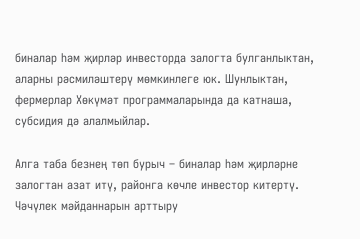биналар һәм җирләр инвесторда залогта булганлыктан, аларны рәсмиләштерү мөмкинлеге юк. Шунлыктан, фермерлар Хөкүмәт программаларында да катнаша, субсидия дә алалмыйлар.

Алга таба безнең төп бурыч – биналар һәм җирләрне залогтан азат итү, районга көчле инвестор китертү. Чәчүлек мәйданнарын арттыру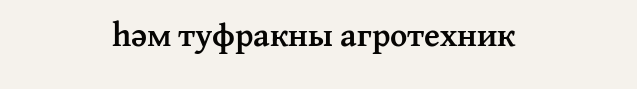һәм туфракны агротехник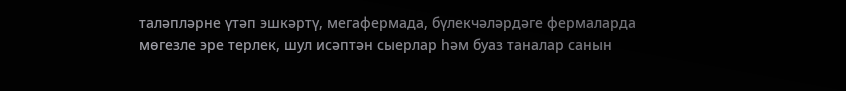таләпләрне үтәп эшкәртү, мегафермада, бүлекчәләрдәге фермаларда мөгезле эре терлек, шул исәптән сыерлар һәм буаз таналар санын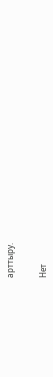арттыру.


Нет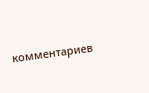комментариев